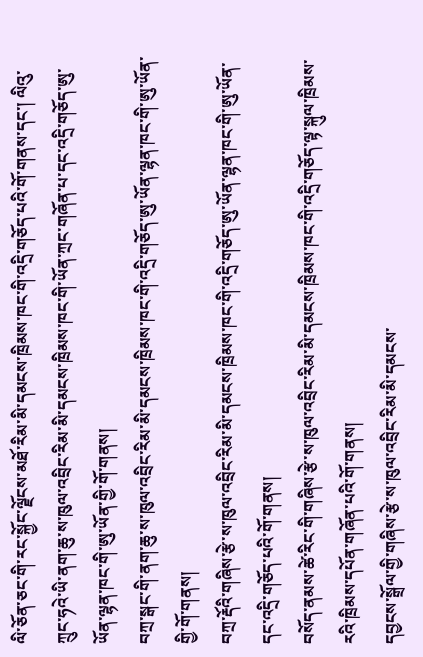ལི་ཅོན་ཅང་གི་རང་སྐྱོང་ལྗོངས་མཐོ་རིམ་མི་དམངས་ཁྲིམས་ཁང་གི་འདྲི་གཅོད་པའི་གོ་གནས་དང་། ལིའུ་ཀྲུང་ཧའེ་ཡི་ནག་ཆུ་ས་ཁུལ་འབྲིང་རིམ་མི་དམངས་ཁྲིམས་ཁང་གི་ཡོན་ཀྲང་གཞོན་པ་དང་འདྲི་གཅོད་ཨུ་ཡོན་ལྷན་ཁང་གི་ཨུ་ཡོན་གྱི་གོ་གནས།
བཀྲ་སྒང་གི་ནག་ཆུ་ས་ཁུལ་འབྲིང་རིམ་མི་དམངས་ཁྲིམས་ཁང་གི་འདྲི་གཅོད་ཨུ་ཡོན་ལྷན་ཁང་གི་ཨུ་ཡོན་གྱི་གོ་གནས།
བཀྲ་རྡོའི་གཞིས་རྩེ་ས་ཁུལ་འབྲིང་རིམ་མི་དམངས་ཁྲིམས་ཁང་གི་འདྲི་གཅོད་ཨུ་ཡོན་ལྷན་ཁང་གི་ཨུ་ཡོན་དང་འདྲི་གཅོད་པའི་གོ་གནས།
བསོད་ནམས་ཚེ་རིང་གི་གཞིས་རྩེ་ས་ཁུལ་འབྲིང་རིམ་མི་དམངས་ཁྲིམས་ཁང་གི་འདྲི་གཅོད་ལྟ་སྐུལ་ཁྲིམས་རའི་ཁྲིམས་དཔོན་གཞོན་པའི་གོ་གནས།
དབྱངས་སྒྲོལ་གྱི་གཞིས་རྩེ་ས་ཁུལ་འབྲིང་རིམ་མི་དམངས་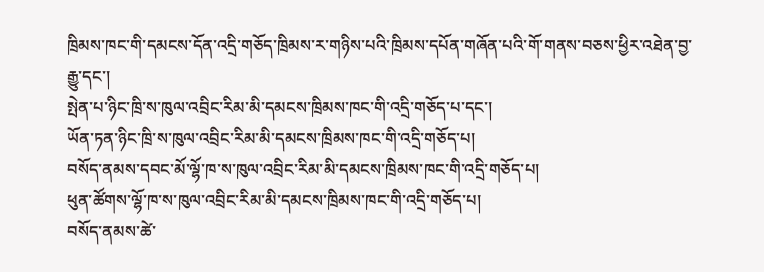ཁྲིམས་ཁང་གི་དམངས་དོན་འདྲི་གཅོད་ཁྲིམས་ར་གཉིས་པའི་ཁྲིམས་དཔོན་གཞོན་པའི་གོ་གནས་བཅས་ཕྱིར་འཐེན་བྱ་རྒྱུ་དང་།
སྤེན་པ་ཉིང་ཁྲི་ས་ཁུལ་འབྲིང་རིམ་མི་དམངས་ཁྲིམས་ཁང་གི་འདྲི་གཅོད་པ་དང་།
ཡོན་ཏན་ཉིང་ཁྲི་ས་ཁུལ་འབྲིང་རིམ་མི་དམངས་ཁྲིམས་ཁང་གི་འདྲི་གཅོད་པ།
བསོད་ནམས་དབང་མོ་ལྷོ་ཁ་ས་ཁུལ་འབྲིང་རིམ་མི་དམངས་ཁྲིམས་ཁང་གི་འདྲི་གཅོད་པ།
ཕུན་ཚོགས་ལྷོ་ཁ་ས་ཁུལ་འབྲིང་རིམ་མི་དམངས་ཁྲིམས་ཁང་གི་འདྲི་གཅོད་པ།
བསོད་ནམས་ཚེ་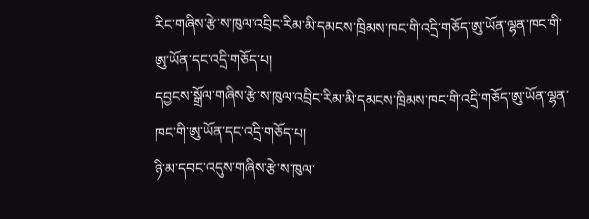རིང་གཞིས་རྩེ་ས་ཁུལ་འབྲིང་རིམ་མི་དམངས་ཁྲིམས་ཁང་གི་འདྲི་གཅོད་ཨུ་ཡོན་ལྷན་ཁང་གི་ཨུ་ཡོན་དང་འདྲི་གཅོད་པ།
དབྱངས་སྒྲོལ་གཞིས་རྩེ་ས་ཁུལ་འབྲིང་རིམ་མི་དམངས་ཁྲིམས་ཁང་གི་འདྲི་གཅོད་ཨུ་ཡོན་ལྷན་ཁང་གི་ཨུ་ཡོན་དང་འདྲི་གཅོད་པ།
ཉི་མ་དབང་འདུས་གཞིས་རྩེ་ས་ཁུལ་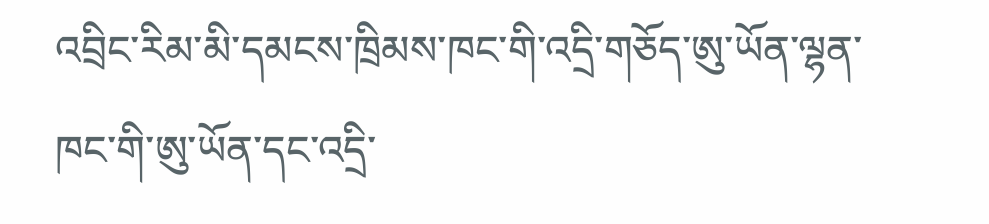འབྲིང་རིམ་མི་དམངས་ཁྲིམས་ཁང་གི་འདྲི་གཅོད་ཨུ་ཡོན་ལྷན་ཁང་གི་ཨུ་ཡོན་དང་འདྲི་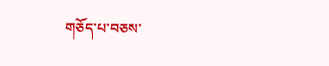གཅོད་པ་བཅས་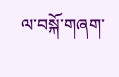ལ་བསྐོ་གཞག་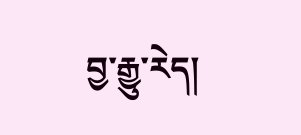བྱ་རྒྱུ་རེད།